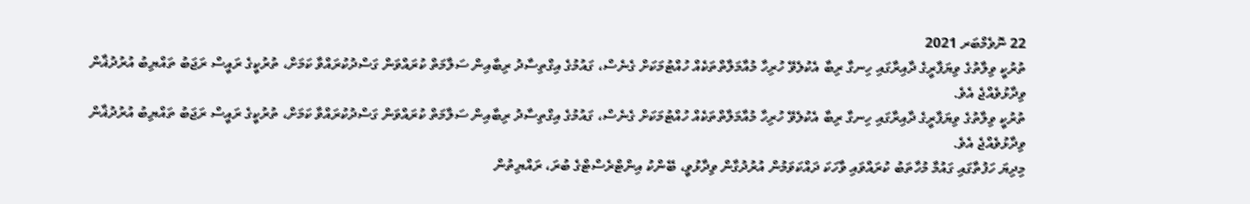22 ނޮވެމްބަރ 2021
ތުރުކީ ވިލާތުގެ ވިޔަފާރީގެ ދާއިރާގައި ހިނގާ ރިބާ އެކުލެވޭ ހުރިހާ މުއާމަލާތްތަކެއް ހުއްޓުމަކަށް ގެނެސް، ގައުމުގެ އިގްތިސާދު ރިބާއިން ސަލާމަތް ކުރައްވަން ގަސްދުކުރައްވާ ކަމަށް، ތުރުކީގެ ރައީސް ރަޖަބު ތައްޔިބު އުރުދުޣާން ވިދާޅުވެއްޖެ އެވެ.
ތުރުކީ ވިލާތުގެ ވިޔަފާރީގެ ދާއިރާގައި ހިނގާ ރިބާ އެކުލެވޭ ހުރިހާ މުއާމަލާތްތަކެއް ހުއްޓުމަކަށް ގެނެސް، ގައުމުގެ އިގްތިސާދު ރިބާއިން ސަލާމަތް ކުރައްވަން ގަސްދުކުރައްވާ ކަމަށް، ތުރުކީގެ ރައީސް ރަޖަބު ތައްޔިބު އުރުދުޣާން ވިދާޅުވެއްޖެ އެވެ.
މިދިޔަ ހަފުތާގައި ގައުމާ މުހާތަބު ކުރައްވައި ވާހަކަ ދައްކަވަމުން އުރުދުގާން ވިދާޅުވީ، ބޭންކު އިންޓްރެސްޓްގެ ބުރަ، ރައްޔިތުން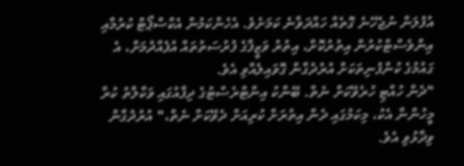އުފުލަން ނުޖެހޭނެ ގޮތެއް ހައްދަވާނެ ކަމަށެވެ. އެހެންކަމުން އެކްސްޕޯޓް ކުރުމާއި އިންވެސްޓްކުރުން އިތުރުކޮށް، އިތުރު ވަޒީފާގެ ފުރުސަތުތައް އުފެއްދުމަށް، އެ ގައުމުގެ ކުންފުނިތަކަށް އުރުދުގާން ގޮވައިލެއްވި އެވެ.
"ދެން ހުއްޓި ހުރެވޭކަށް ނެތް. ބޭންކު އިންޓްރެސްޓުގެ ދިފާއުގައި ވަކާލާތު ކުރާ މީހުންނާ އެކު، މިކަމުގައި ދެން އިތުރަށް ކުރިއަށް ދެވޭކަށް ނެތް،" އުރުދުގާން ވިދާޅުވި އެވެ.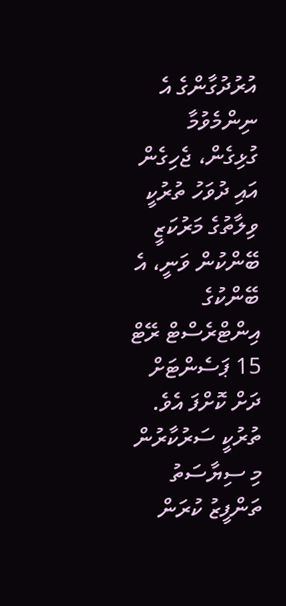އުރުދުގާންގެ އެ ނިންމެވުމާ ގުޅިގެން، ޖެހިގެން އައި ދުވަހު ތުރުކީ ވިލާތުގެ މަރުކަޒީ ބޭންކުން ވަނީ، އެ ބޭންކުގެ އިންޓްރެސްޓް ރޭޓް 15 ޕަސެންޓަށް ދަށް ކޮށްފަ އެވެ. ތުރުކީ ސަރުކާރުން މި ސިޔާސަތު ތަންފީޒު ކުރަން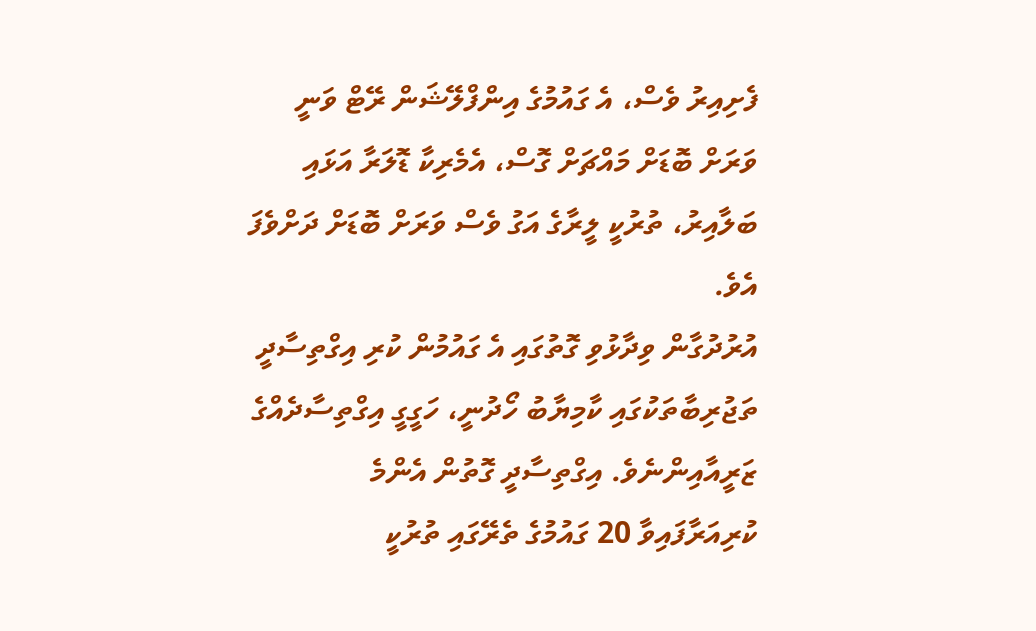ފެށިއިރު ވެސް، އެ ގައުމުގެ އިންފްލޭޝަން ރޭޓް ވަނީ ވަރަށް ބޮޑަށް މައްޗަށް ގޮސް، އެމެރިކާ ޑޮލަރާ އަޅައި ބަލާއިރު، ތުރުކީ ލީރާގެ އަގު ވެސް ވަރަށް ބޮޑަށް ދަށްވެފަ އެވެ.
އުރުދުގާން ވިދާޅުވި ގޮތުގައި އެ ގައުމުން ކުރި އިގްތިސާދީ ތަޖުރިބާތަކުގައި ކާމިޔާބު ހޯދުނީ، ހަގީގީ އިގްތިސާދެއްގެ ޒަރީއާއިންނެވެ. އިގްތިސާދީ ގޮތުން އެންމެ ކުރިއަރާފައިވާ 20 ގައުމުގެ ތެރޭގައި ތުރުކީ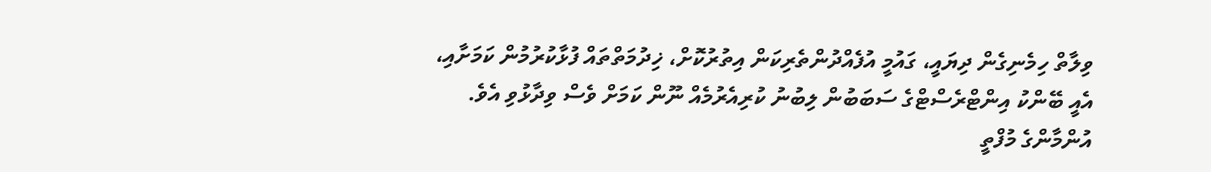ވިލާތް ހިމެނިގެން ދިޔައީ، ގައުމީ އުފެއްދުންތެރިކަން އިތުރުކޮށް، ޚިދުމަތްތައް ފުޅާކުރުމުން ކަމަށާއި، އެއީ ބޭންކު އިންޓްރެސްޓްގެ ސަބަބުން ލިބުނު ކުރިއެރުމެއް ނޫން ކަމަށް ވެސް ވިދާޅުވި އެވެ.
އުންމާންގެ މުފްތީ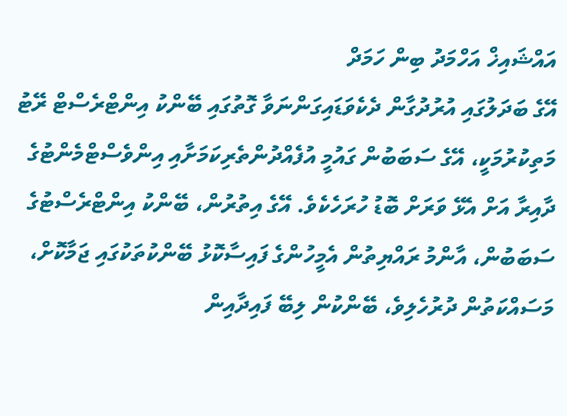އައްޝައިޚް އަހްމަދު ބިން ހަމަދް
އޭގެ ބަދަލުގައި އުރުދުގާން ދެކެވަޑައިގަންނަވާ ގޮތުގައި ބޭންކު އިންޓްރެސްޓް ރޭޓު މަތިކުރުމަކީ، އޭގެ ސަބަބުން ގައުމީ އުފެއްދުންތެރިކަމަށާއި އިންވެސްޓްމެންޓުގެ ދާއިރާ އަށް އެޅޭ ވަރަށް ބޮޑު ހުރަހެކެވެ. އޭގެ އިތުރުން، ބޭންކު އިންޓްރެސްޓުގެ ސަބަބުން، އާންމު ރައްޔިތުން އެމީހުންގެ ފައިސާކޮޅު ބޭންކުތަކުގައި ޖަމާކޮށް، މަސައްކަތުން ދުރުހެލިވެ، ބޭންކުން ލިބޭ ފައިދާއިން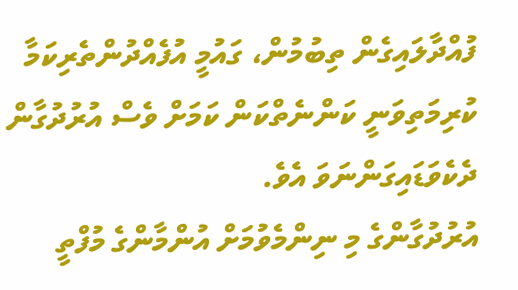ފުއްދާލައިގެން ތިބުމުން، ގައުމީ އުފެއްދުންތެރިކަމާ ކުރިމަތިވަނީ ކަންނެތްކަން ކަމަށް ވެސް އުރުދުގާން ދެކެވަޑައިގަންނަވަ އެވެ.
އުރުދުގާންގެ މި ނިންމެވުމަށް އުންމާންގެ މުފްތީ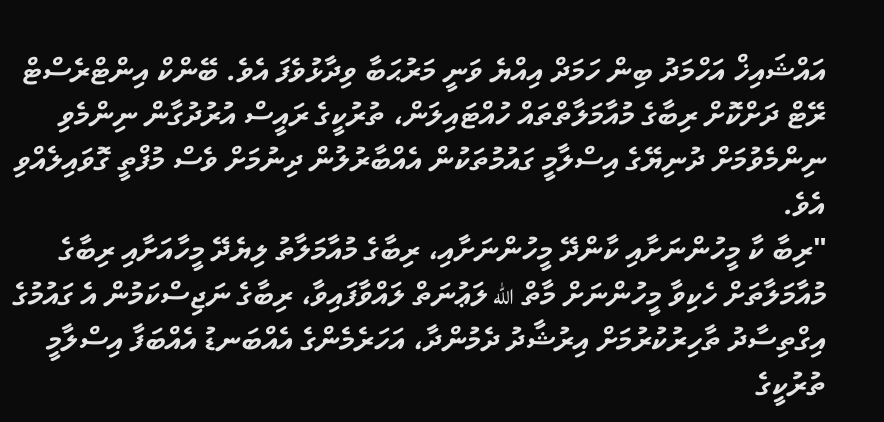އައްޝައިޚް އަހްމަދު ބިން ހަމަދް އިއްޔެ ވަނީ މަރުޙަބާ ވިދާޅުވެފަ އެވެ. ބޭންކް އިންޓްރެސްޓް ރޭޓް ދަށްކޮށް ރިބާގެ މުއާމަލާތްތައް ހުއްޓައިލަން، ތުރުކީގެ ރައީސް އުރުދުގާން ނިންމެވި ނިންމެވުމަށް ދުނިޔޭގެ އިސްލާމީ ގައުމުތަކުން އެއްބާރުލުން ދިނުމަށް ވެސް މުފްތީ ގޮވައިލެއްވި އެވެ.
"ރިބާ ކާ މީހުންނަށާއި ކާންދޭ މީހުންނަށާއި، ރިބާގެ މުއާމަލާތު ލިޔެދޭ މީހާއަށާއި ރިބާގެ މުއާމަލާތަށް ހެކިވާ މީހުންނަށް މާތް الله ލަޢުނަތް ލައްވާފައިވާ، ރިބާގެ ނަޖިސްކަމުން އެ ގައުމުގެ އިގްތިސާދު ތާހިރުކުރުމަށް އިރުޝާދު ދެމުންދާ، އަހަރެމެންގެ އެއްބަނޑު އެއްބަފާ އިސްލާމީ ތުރުކީގެ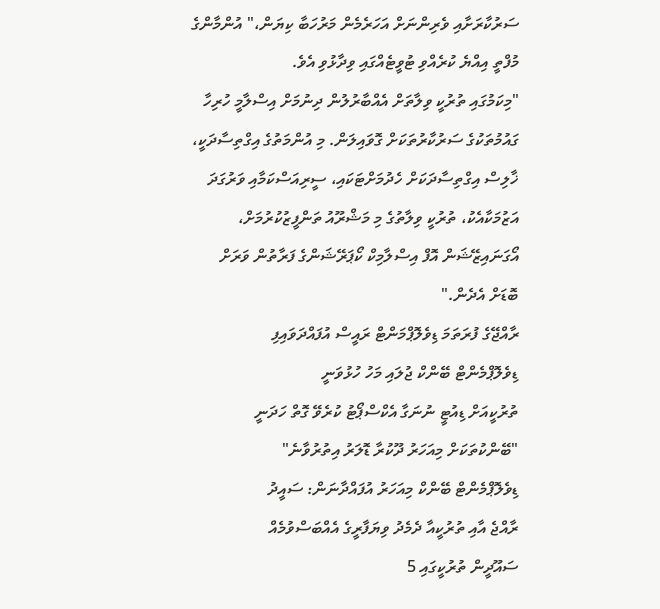ސަރުކާރަށާއި ވެރިންނަށް އަހަރެމެން މަރުހަބާ ކިޔަން،" އުންމާންގެ މުފްތީ އިއްޔެ ކުރެއްވި ޓުވީޓެއްގައި ވިދާޅުވި އެވެ.
"މިކަމުގައި ތުރުކީ ވިލާތަށް އެއްބާރުލުން ދިނުމަށް އިސްލާމީ ހުރިހާ ގައުމުތަކުގެ ސަރުކާރުތަކަށް ގޮވައިލަން. މި އުންމަތުގެ އިގްތިސާދަކީ، ޚާލިސް އިގްތިސާދަކަށް ހެދުމަށްޓަކައި، ސީރިއަސްކަމާއި ވަރުގަދަ އަޒުމަކާއެކު، ތުރުކީ ވިލާތުގެ މި މަޝްރޫއު ތަންފީޒުކުރުމަށް، އޯގަނައިޒޭޝަން އޮފް އިސްލާމިކް ކޯޕަރޭޝަންގެ ފަރާތުން ވަރަށް ބޮޑަށް އެދެން."
ރާއްޖޭގެ ފުރަތަމަ ޑިވެލޮޕްމަންޓް ރައީސް އުފައްދަވައިފި
ޑިވެލޮޕްމެންޓް ބޭންކް ޖުލައި މަހު ހުޅުވަނީ
ތުރުކީއަށް ޑިއުޓީ ނުނަގާ އެކްސްޕޯޓު ކުރެވޭ ގޮތް ހަދަނީ
"ބޭންކުތަކަށް މިއަހަރު ދޫކުރާ ޑޮލަރު އިތުރުވާނެ"
ޑިވެލޮޕްމެންޓް ބޭންކް މިއަހަރު އުފައްދާނަން: ސައީދު
ރާއްޖެ އާއި ތުރުކީއާ ދެމެދު ވިޔަފާރީގެ އެއްބަސްވުމެއް
ސައޫދީން ތުރުކީގައި 5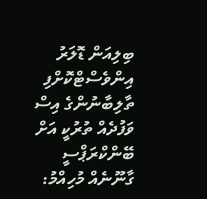ބިލިއަން ޑޮލަރު އިންވެސްޓްކޮށްފި
ތާލިބާނުންގެ އިސް ވަފުދެއް ތުރުކީ އަށް
ބޭންކްރަޕްސީ ގާނޫނެއް މުހިއްމު: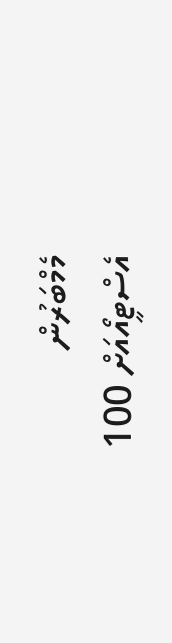މެމްބަރުން
އެސްޓީއޯއަށް 100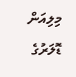މިލިއަން ޑޮލަރުގެ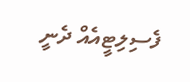ފެސިލިޓީއެއް ދެނީ